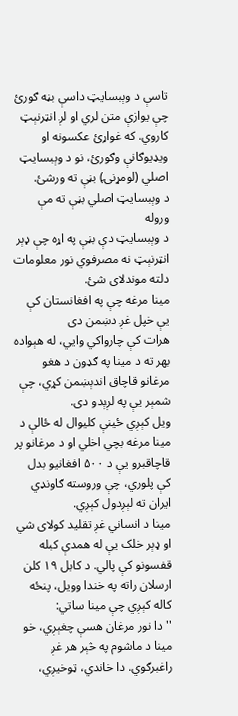تاسې د وېبسایټ داسې بڼه ګورئ چې یوازې متن لري او لږ انټرنېټ کاروي. که غواړئ عکسونه او ویډیوګانې وګورئ، نو د وېبسایټ اصلي (لومړنۍ) بڼې ته ورشئ.
د وېبسایټ اصلي بڼې ته مې وروله
د وېبسایټ دې بڼې په اړه چې ډېر انټرنېټ نه مصرفوي نور معلومات دلته موندلای شئ.
مینا مرغه چې په افغانستان کې یې خپل غږ دښمن دی
هرات کې چارواکي وايي، له هېواده بهر ته د مینا په ګډون د هغو مرغانو قاچاق اندېښمن کړي، چې شمېر یې په لږېدو دی.
ویل کېږي ځینې کلیوال له ځالې د مینا مرغه بچي اخلي او د مرغانو پر قاچاقبرو یې د ۵۰۰ افغانیو بدل کې پلوري، چې وروسته ګاونډي ایران ته لېږدول کېږي.
مینا د انساني غږ تقلید کولای شي او ډېر خلک یې له همدې کبله قفسونو کې پالي. د کابل ۱۹ کلن ارسلان راته په خندا وویل، پنځه کاله کېږي چې مینا ساتي:
''دا نور مرغان هسې چغېږي، خو مینا د ماشوم په څېر هر غږ راغبرګوي. دا خاندي، ټوخیږي،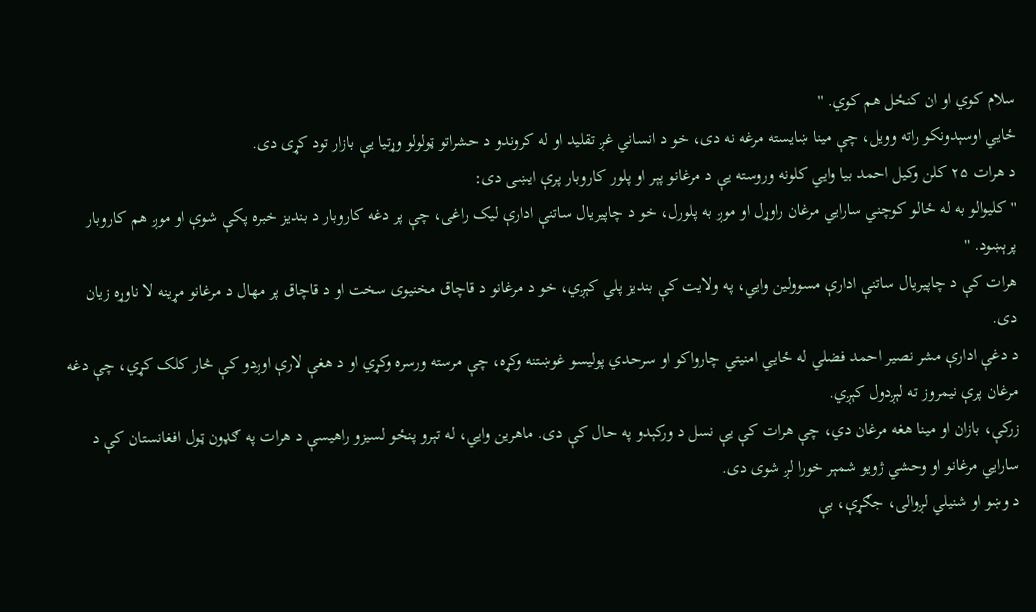سلام کوي او ان کنځل هم کوي. ''
ځايي اوسېدونکو راته وویل، چې مینا ښایسته مرغه نه دی، خو د انساني غږ تقلید او له کروندو د حشراتو ټولولو وړتیا یې بازار تود کړی دی.
د هرات ۲۵ کلن وکیل احمد بیا وايي کلونه وروسته یې د مرغانو پېر او پلور کاروبار پرې ایښی دی:
''کلیوالو به له ځالو کوچني سارايي مرغان راوړل او موږ به پلورل، خو د چاپیریال ساتنې ادارې لیک راغی، چې پر دغه کاروبار د بندیز خبره پکې شوې او موږ هم کاروبار پرېښود. ''
هرات کې د چاپیریال ساتنې ادارې مسوولین وايي، په ولایت کې بندیز پلي کېږي، خو د مرغانو د قاچاق مخنیوی سخت او د قاچاق پر مهال د مرغانو مړینه لا ناوړه زیان دی.
د دغې ادارې مشر نصیر احمد فضلي له ځايي امنیتي چارواکو او سرحدي پولیسو غوښتنه وکړه، چې مرسته ورسره وکړي او د هغې لارې اوږدو کې څار کلک کړي، چې دغه مرغان پرې نیمروز ته لېږدول کېږي.
زرکې، بازان او مینا هغه مرغان دي، چې هرات کې یې نسل د ورکېدو په حال کې دی. ماهرین وايي، له تېرو پنځو لسیزو راهیسې د هرات په ګډون ټول افغانستان کې د سارايي مرغانو او وحشي ژویو شمېر خورا لږ شوی دی.
د وښو او شنیلي لږوالی، جګړې، بې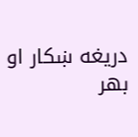دریغه ښکار او بهر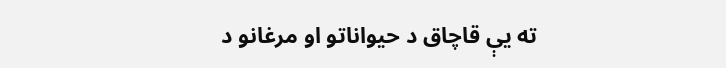ته یې قاچاق د حیواناتو او مرغانو د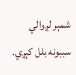شمېر لږوالي سببونه بلل کېږي.